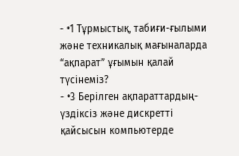- •1 Тұрмыстық, табиғи-ғылыми және техникалық мағыналарда “ақпарат” ұғымын қалай түсінеміз?
- •3 Берілген ақпараттардың- үздіксіз және дискретті қайсысын компьютерде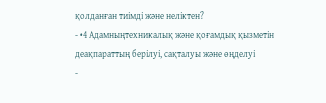қолданған тиімді және неліктен?
- •4 Адамныңтехникалық және қоғамдық қызметін деақпараттың берілуі, сақталуы және өңделуі
-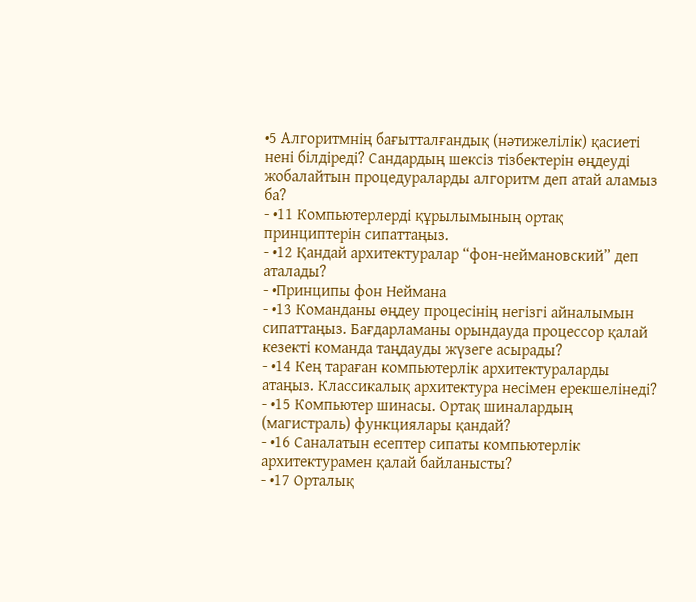•5 Алгоритмнің бағытталғандық (нәтижелілік) қасиеті нені білдіреді? Сандардың шексіз тізбектерін өңдеуді жобалайтын процедураларды алгоритм деп атай аламыз ба?
- •11 Компьютерлерді құрылымының ортақ принциптерін сипаттаңыз.
- •12 Қандай архитектуралар “фон-неймановский” деп аталады?
- •Принципы фон Неймана
- •13 Команданы өңдеу процесінің негізгі айналымын сипаттаңыз. Бағдарламаны орындауда процессор қалай кезекті команда таңдауды жүзеге асырады?
- •14 Кең тараған компьютерлік архитектураларды атаңыз. Классикалық архитектура несімен ерекшелінеді?
- •15 Компьютер шинасы. Ортақ шиналардың (магистраль) функциялары қандай?
- •16 Саналатын есептер сипаты компьютерлік архитектурамен қалай байланысты?
- •17 Орталық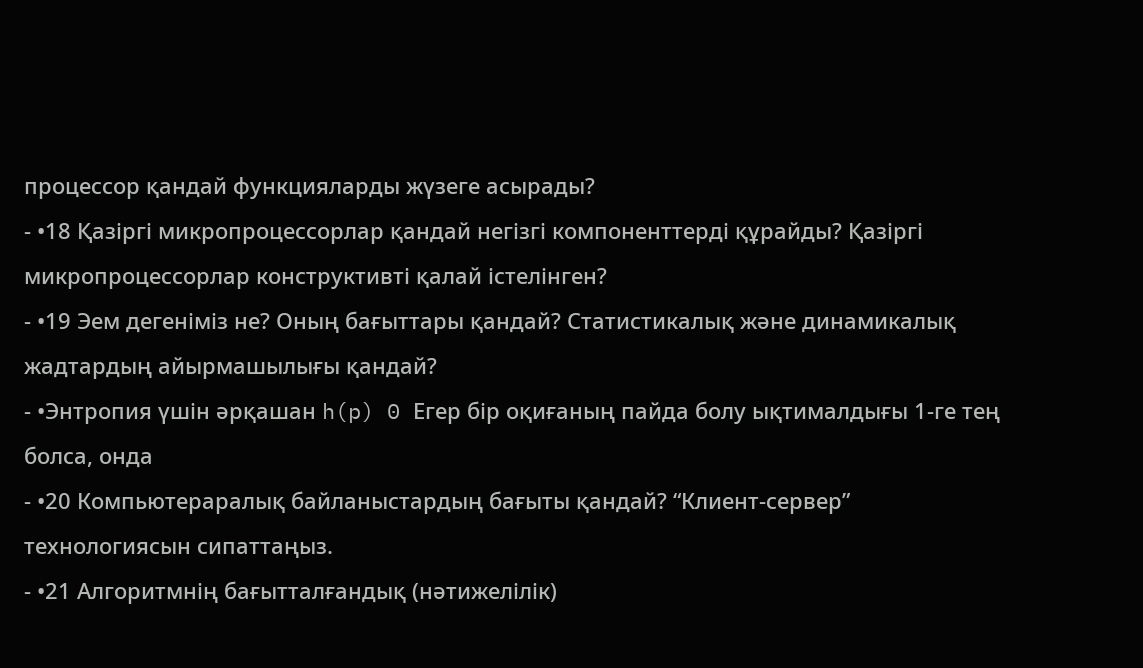процессор қандай функцияларды жүзеге асырады?
- •18 Қазіргі микропроцессорлар қандай негізгі компоненттерді құрайды? Қазіргі микропроцессорлар конструктивті қалай істелінген?
- •19 Эем дегеніміз не? Оның бағыттары қандай? Статистикалық және динамикалық жадтардың айырмашылығы қандай?
- •Энтропия үшін әрқашан h(p) 0 Егер бір оқиғаның пайда болу ықтималдығы 1-ге тең болса, онда
- •20 Компьютераралық байланыстардың бағыты қандай? “Клиент-сервер” технологиясын сипаттаңыз.
- •21 Алгоритмнің бағытталғандық (нәтижелілік)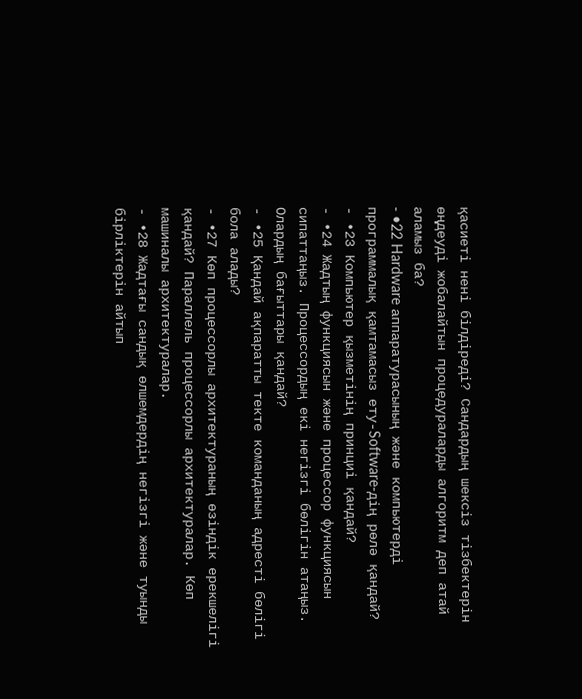қасиеті нені білдіреді? Сандардың шексіз тізбектерін өңдеуді жобалайтын процедураларды алгоритм деп атай аламыз ба?
- •22 Hardware аппаратурасының және компьютерді программалық қамтамасыз ету-Software-дің рөлә қандай?
- •23 Компьютер қызметінің принциі қандай?
- •24 Жадтың функциясын және процессор функциясын сипаттаңыз. Процессордың екі негізгі бөлігін атаңыз. Олардың бағыттары қандай?
- •25 Қандай ақпаратты текте команданың адресті бөлігі бола алады?
- •27 Көп процессорлы архитектураның өзіндік ерекшелігі қандай? Параллель процессорлы архитектуралар. Көп машиналы архитектуралар.
- •28 Жадтағы сандық өлшемдердің негізгі және туынды бірліктерін айтып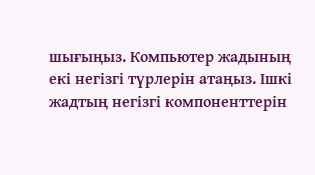шығыңыз. Компьютер жадының екі негізгі түрлерін атаңыз. Ішкі жадтың негізгі компоненттерін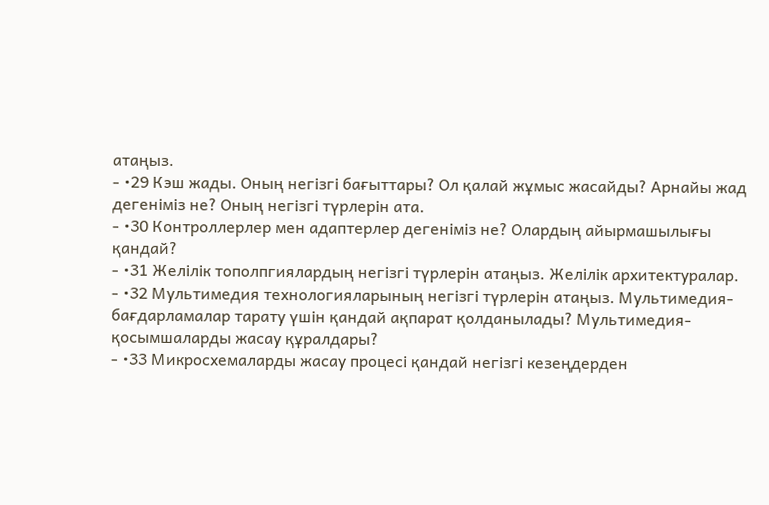атаңыз.
- •29 Кэш жады. Оның негізгі бағыттары? Ол қалай жұмыс жасайды? Арнайы жад дегеніміз не? Оның негізгі түрлерін ата.
- •30 Контроллерлер мен адаптерлер дегеніміз не? Олардың айырмашылығы қандай?
- •31 Желілік тополпгиялардың негізгі түрлерін атаңыз. Желілік архитектуралар.
- •32 Мультимедия технологияларының негізгі түрлерін атаңыз. Мультимедия-бағдарламалар тарату үшін қандай ақпарат қолданылады? Мультимедия-қосымшаларды жасау құралдары?
- •33 Микросхемаларды жасау процесі қандай негізгі кезеңдерден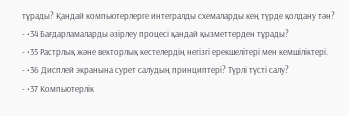тұрады? Қандай компьютерлерге интегралды схемаларды кең түрде қолдану тән?
- •34 Бағдарламаларды әзірлеу процесі қандай қызметтерден тұрады?
- •35 Растрлық және векторлық кестелердің негізгі ерекшелітері мен кемшіліктері.
- •36 Дисплей экранына сурет салудың принциптері? Түрлі түсті салу?
- •37 Компьютерлік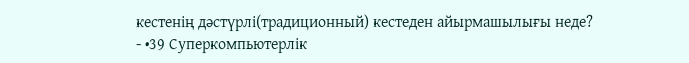кестенің дәстүрлі(традиционный) кестеден айырмашылығы неде?
- •39 Суперкомпьютерлік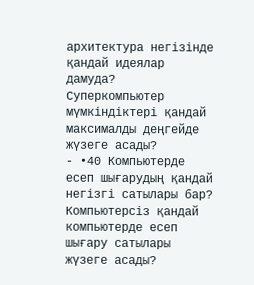архитектура негізінде қандай идеялар дамуда? Суперкомпьютер мүмкіндіктері қандай максималды деңгейде жүзеге асады?
- •40 Компьютерде есеп шығарудың қандай негізгі сатылары бар? Компьютерсіз қандай компьютерде есеп шығару сатылары жүзеге асады?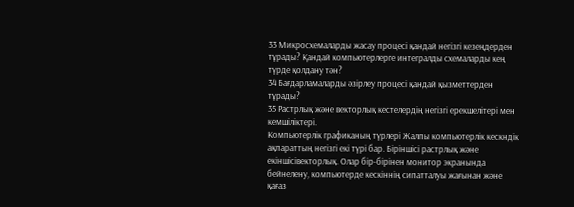33 Микросхемаларды жасау процесі қандай негізгі кезеңдерден тұрады? Қандай компьютерлерге интегралды схемаларды кең түрде қолдану тән?
34 Бағдарламаларды әзірлеу процесі қандай қызметтерден тұрады?
35 Растрлық және векторлық кестелердің негізгі ерекшелітері мен кемшіліктері.
Компьютерлік графиканың түрлері Жалпы компьютерлік кескндік ақпараттың негізгі екі түрі бар. Біріншісі растрлық және екіншісівекторлық. Олар бір-бірінен монитор экранында бейнелену, компьютерде кескіннің сипатталуы жағынан және қағаз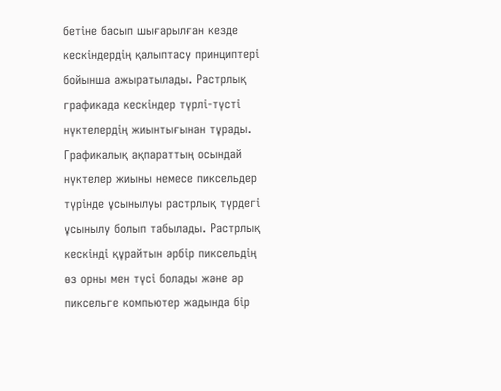бетіне басып шығарылған кезде кескіндердің қалыптасу принциптері бойынша ажыратылады. Растрлық графикада кескіндер түрлі-түсті нүктелердің жиынтығынан тұрады. Графикалық ақпараттың осындай нүктелер жиыны немесе пиксельдер түрінде ұсынылуы растрлық түрдегі ұсынылу болып табылады. Растрлық кескінді құрайтын әрбір пиксельдің өз орны мен түсі болады және әр пиксельге компьютер жадында бір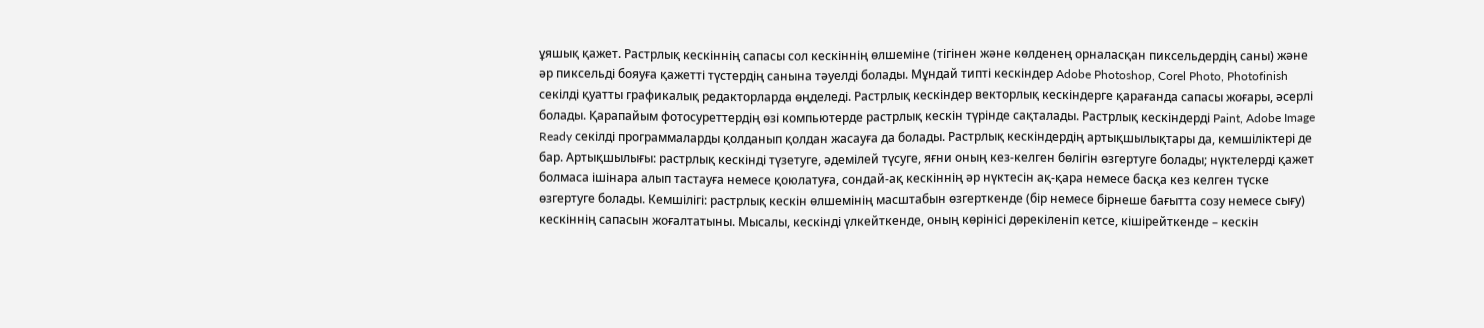ұяшық қажет. Растрлық кескіннің сапасы сол кескіннің өлшеміне (тігінен және көлденең орналасқан пиксельдердің саны) және әр пиксельді бояуға қажетті түстердің санына тәуелді болады. Мұндай типті кескіндер Adobe Photoshop, Corel Photo, Photofinish секілді қуатты графикалық редакторларда өңделеді. Растрлық кескіндер векторлық кескіндерге қарағанда сапасы жоғары, әсерлі болады. Қарапайым фотосуреттердің өзі компьютерде растрлық кескін түрінде сақталады. Растрлық кескіндерді Paint, Adobe Image Ready секілді программаларды қолданып қолдан жасауға да болады. Растрлық кескіндердің артықшылықтары да, кемшіліктері де бар. Артықшылығы: растрлық кескінді түзетуге, әдемілей түсуге, яғни оның кез-келген бөлігін өзгертуге болады; нүктелерді қажет болмаса ішінара алып тастауға немесе қоюлатуға, сондай-ақ кескіннің әр нүктесін ақ-қара немесе басқа кез келген түске өзгертуге болады. Кемшілігі: растрлық кескін өлшемінің масштабын өзгерткенде (бір немесе бірнеше бағытта созу немесе сығу) кескіннің сапасын жоғалтатыны. Мысалы, кескінді үлкейткенде, оның көрінісі дөрекіленіп кетсе, кішірейткенде – кескін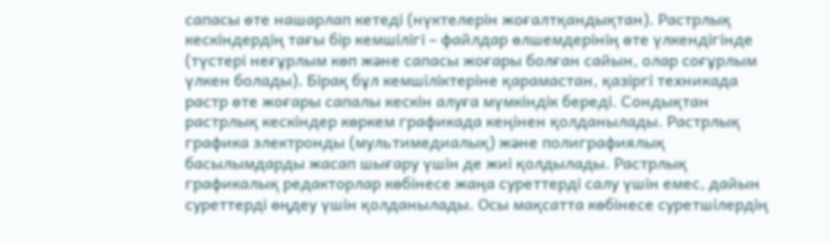сапасы өте нашарлап кетеді (нүктелерін жоғалтқандықтан). Растрлық кескіндердің тағы бір кемшілігі – файлдар өлшемдерінің өте үлкендігінде (түстері неғұрлым көп және сапасы жоғары болған сайын, олар соғұрлым үлкен болады). Бірақ бұл кемшіліктеріне қарамастан, қазіргі техникада растр өте жоғары сапалы кескін алуға мүмкіндік береді. Сондықтан растрлық кескіндер көркем графикада кеңінен қолданылады. Растрлық графика электронды (мультимедиалық) және полиграфиялық басылымдарды жасап шығару үшін де жиі қолдылады. Растрлық графикалық редакторлар көбінесе жаңа суреттерді салу үшін емес, дайын суреттерді өңдеу үшін қолданылады. Осы мақсатта көбінесе суретшілердің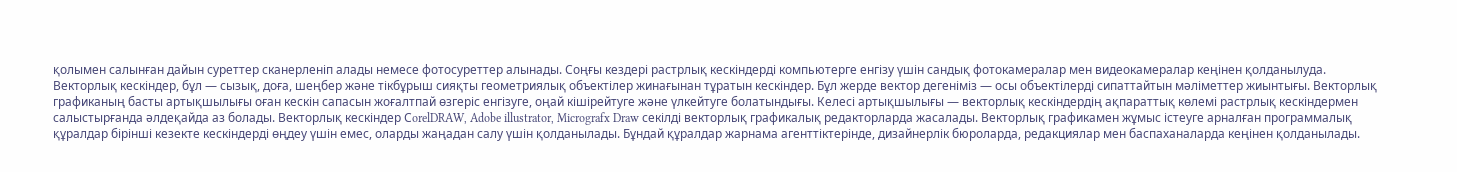қолымен салынған дайын суреттер сканерленіп алады немесе фотосуреттер алынады. Соңғы кездері растрлық кескіндерді компьютерге енгізу үшін сандық фотокамералар мен видеокамералар кеңінен қолданылуда. Векторлық кескіндер, бұл — сызық, доға, шеңбер және тікбұрыш сияқты геометриялық объектілер жинағынан тұратын кескіндер. Бұл жерде вектор дегеніміз — осы объектілерді сипаттайтын мәліметтер жиынтығы. Векторлық графиканың басты артықшылығы оған кескін сапасын жоғалтпай өзгеріс енгізуге, оңай кішірейтуге және үлкейтуге болатындығы. Келесі артықшылығы — векторлық кескіндердің ақпараттық көлемі растрлық кескіндермен салыстырғанда әлдеқайда аз болады. Векторлық кескіндер СorelDRAW, Adobe illustrator, Micrografx Draw секілді векторлық графикалық редакторларда жасалады. Векторлық графикамен жұмыс істеуге арналған программалық құралдар бірінші кезекте кескіндерді өңдеу үшін емес, оларды жаңадан салу үшін қолданылады. Бұндай құралдар жарнама агенттіктерінде, дизайнерлік бюроларда, редакциялар мен баспаханаларда кеңінен қолданылады.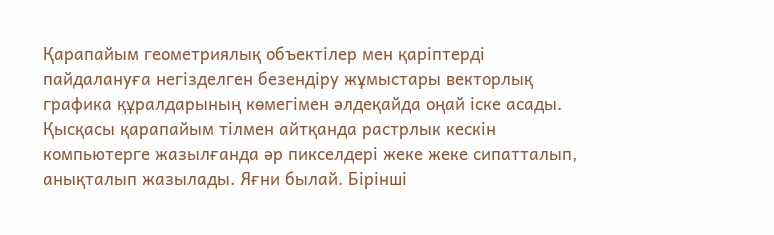Қарапайым геометриялық объектілер мен қаріптерді пайдалануға негізделген безендіру жұмыстары векторлық графика құралдарының көмегімен әлдеқайда оңай іске асады. Қысқасы қарапайым тілмен айтқанда растрлык кескін компьютерге жазылғанда әр пикселдері жеке жеке сипатталып, анықталып жазылады. Яғни былай. Бірінші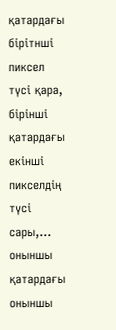қатардағы бірітнші пиксел түсі қара, бірінші қатардағы екінші пикселдің түсі сары,… оныншы қатардағы оныншы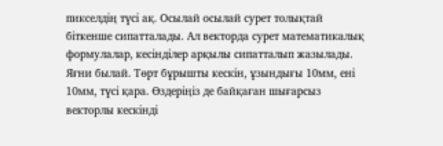пикселдің түсі ақ. Осылай осылай сурет толықтай біткенше сипатталады. Ал векторда сурет математикалық формулалар, кесінділер арқылы сипатталып жазылады. Яғни былай. Төрт бұрышты кескін, ұзындығы 10мм, ені 10мм, түсі қара. Өздеріңіз де байқаған шығарсыз векторлы кескінді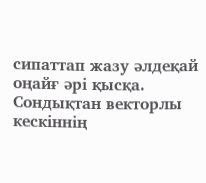сипаттап жазу әлдеқай оңайғ әрі қысқа. Сондықтан векторлы кескіннің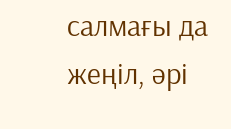салмағы да жеңіл, әрі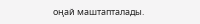оңай маштапталады.